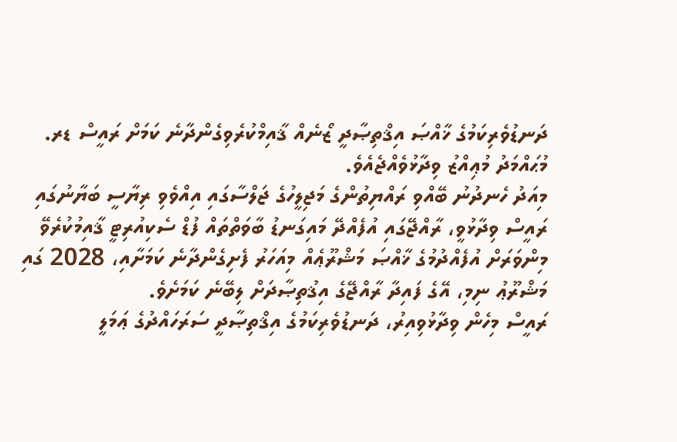ދަނޑުވެރިކަމުގެ ޚާއްޞަ އިޤްތިޞާދީ ޒޯނެއް ޤާއިމްކުރެވިގެންދާނެ ކަމަށް ރައީސް ޑރ. މުޙައްމަދު މުޢިއްޒު ވިދާޅުވެއްޖެއެވެ.
މިއަދު ހެނދުނު ބޭއްވި ރައްޔިތުންގެ މަޖިލީހުގެ ޖަލްސާގައި އިއްވެވި ރިޔާސީ ބަޔާނުގައި ރައީސް ވިދާޅުވީ، ރާއްޖޭގައި އުފެއްދޭ މައިގަނޑު ބާވަތްތައް ފުޑް ސެކިއުރިޓީ ޤާއިމުކުރެވޭ މިންވަރަށް އުފެއްދުމުގެ ޚާއްޞަ މަޝްރޫޢެއް މިއަހަރު ފެށިގެންދާނެ ކަމަށާއި، 2028 ގައި މަޝްރޫޢު ނިމި، އޭގެ ފައިދާ ރާއްޖޭގެ އިޤުތިޞާދަށް ލިބޭނެ ކަމަށެވެ.
ރައީސް މިހެން ވިދާޅުވިއިރު، ދަނޑުވެރިކަމުގެ އިޤްތިޞާދީ ސަރަހައްދުގެ ޢަމަލީ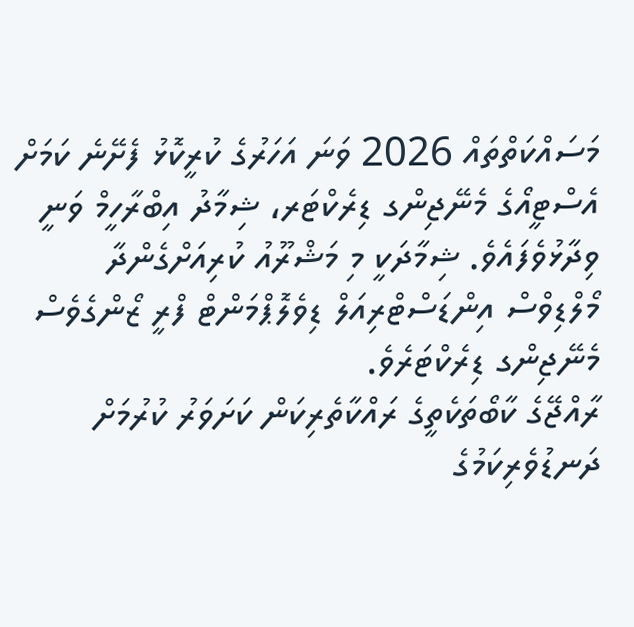މަސައްކަތްތައް 2026 ވަނަ އަހަރުގެ ކުރީކޮޅު ފެށޭނެ ކަމަށް އެސްޓީއޯގެ މެނޭޖިންގ ޑިރެކްޓަރ، ޝިމާދު އިބްރާހީމް ވަނީ ވިދާޅުވެފައެވެ. ޝިމާދަކީ މި މަޝްރޫއު ކުރިއަށްގެންދާ މޯލްޑިވްސް އިންޑަސްޓްރިއަލް ޑިވެލޮޕްމަންޓް ފްރީ ޒޯންގެވެސް މެނޭޖިންގ ޑިރެކްޓަރެވެ.
ރާއްޖޭގެ ކާބޯތަކެތީގެ ރައްކާތެރިކަން ކަށަވަރު ކުރުމަށް ދަނޑުވެރިކަމުގެ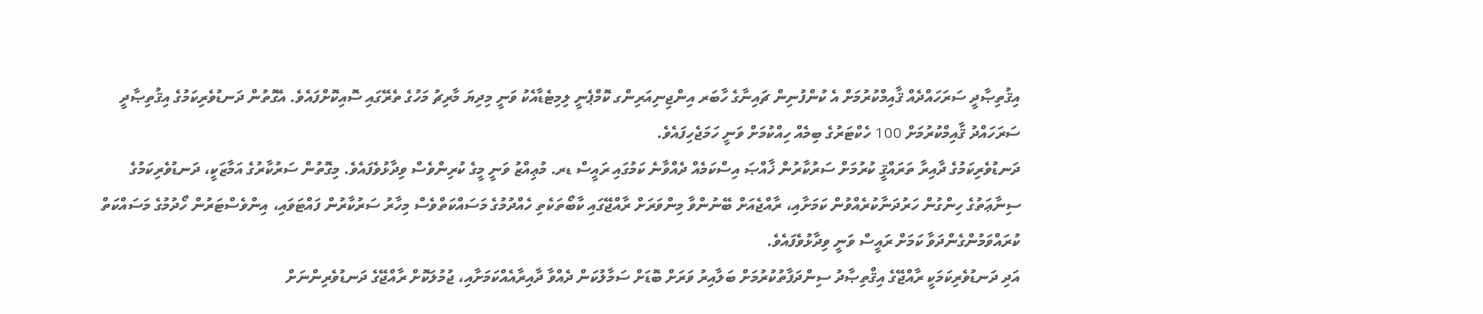އިޤުތިޞާދީ ސަރަހައްދެއް ޤާއިމްކުރުމަށް އެ ކުންފުނިން ޗައިނާގެ ހާބަރ އިންޖިނިއަރިންގ ކޮމްޕެނީ ލިމިޓެޑާއެކު ވަނީ މިދިޔަ މާރިޗު މަހުގެ ތެރޭގައި ސޮއިކޮށްފައެވެ. އެގޮތުން ދަނޑުވެރިކަމުގެ އިޤުތިޞާދީ ސަރަހައްދު ޤާއިމްކުރުމަށް 100 ހެކްޓަރުގެ ބިމެއް ހިއްކުމަށް ވަނީ ހަމަޖެހިފައެވެ.
ދަނޑުވެރިކަމުގެ ދާއިރާ ތަރައްޤީ ކުރުމަށް ސަރުކާރުން ޚާއްޞަ އިސްކަމެއް ދެއްވާނެ ކަމުގައި ރައީސް ޑރ. މުޢިއްޒު ވަނީ މީގެ ކުރިންވެސް ވިދާޅުވެފައެވެ. މިގޮތުން ސަރުކާރުގެ އަމާޒަކީ، ދަނޑުވެރިކަމުގެ ސިނާޢަތުގެ ހިންގުން ހަރުދަނާކުރެއްވުން ކަމަށާއި، ރާއްޖެއަށް ބޭނުންވާ މިންވަރަށް ރާއްޖޭގައި ކާބޯތަކެތި ހެއްދުމުގެ މަސައްކަތްވެސް މިހާރު ސަރުކާރުން ފައްޓަވައި، އިންވެސްޓަރުން ހޯދުމުގެ މަސައްކަތް ކުރައްވަމުންގެންދަވާ ކަމަށް ރައީސް ވަނީ ވިދާޅުވެފައެވެ.
އަދި ދަނޑުވެރިކަމަކީ ރާއްޖޭގެ އިޤްތިޞާދު ސިންދަފާތުކުރުމަށް ބަލާއިރު ވަރަށް ބޮޑަށް ސަމާލުކަން ދެއްވާ ދާއިރާއެއްކަމަށާއި، ޖުމުލަކޮށް ރާއްޖޭގެ ދަނޑުވެރިންނަށް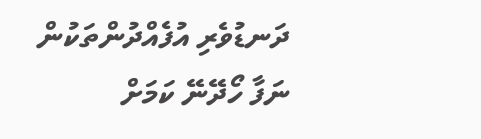ދަނޑުވެރި އުފެއްދުންތަކުން ނަފާ ހޯދޭނޭ ކަމަށް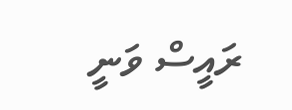ރައީސް ވަނީ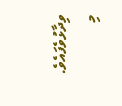ވިދާޅުވެފައެވެ.
މި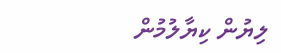ލިޔުން ކިޔާލުމުން